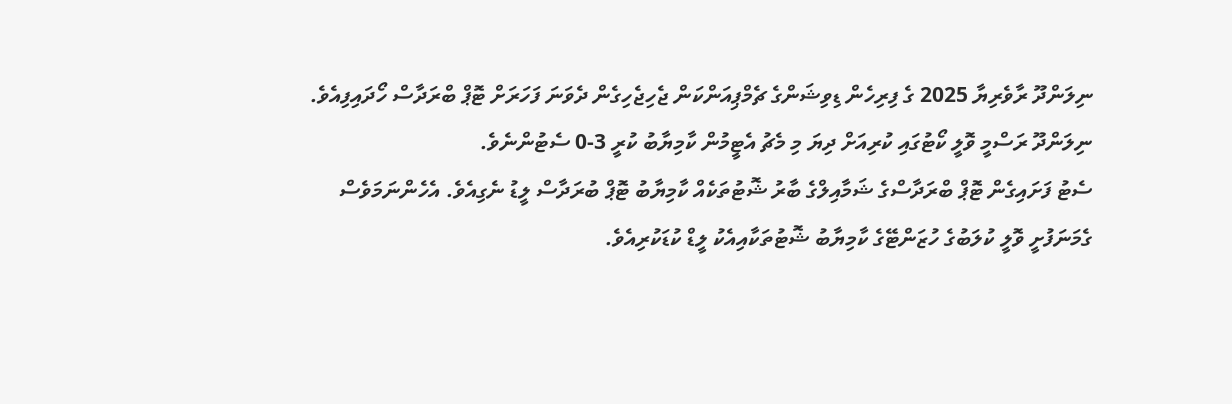ނިލަންދޫ ރާވެރިޔާ 2025 ގެ ފިރިހެން ޑިވިޝަންގެ ޗެމްޕިއަންކަން ޖެހިޖެހިގެން ދެވަނަ ފަހަރަށް ޓޮޕް ބްރަދާސް ހޯދައިފިއެވެ.
ނިލަންދޫ ރަސްމީ ވޮލީ ކޯޓުގައި ކުރިއަށް ދިޔަ މި މެޗު އެޓީމުން ކާމިޔާބު ކުރީ 3-0 ސެޓުންނެވެ.
ސެޓު ފަށައިގެން ޓޮޕް ބްރަދާސްގެ ޝަމާއިލްގެ ބާރު ޝޮޓުތަކެއް ކާމިޔާބު ޓޮޕް ބުރަދާސް ލީޑު ނެގިއެވެ. އެހެންނަމަވެސް ގެމަނަފުށީ ވޮލީ ކުލަބުގެ ހުޒަންޓޭގެ ކާމިޔާބު ޝޮޓުތަކާއިއެކު ލީޑް ކުޑަކުރިއެވެ.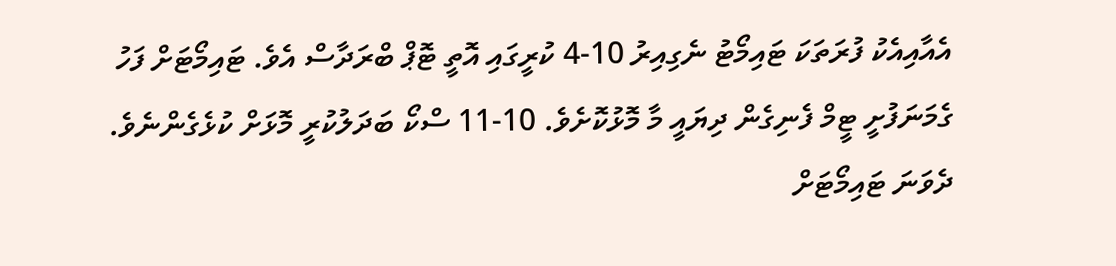އެއާއިއެކު ފުރަތަކަ ޓައިމޯޓު ނެގިއިރު 10-4 ކުރީގައި އޮތީ ޓޮޕް ބްރަދާސް އެވެ. ޓައިމޯޓަށް ފަހު ގެމަނަފުށީ ޓީމް ފެނިގެން ދިޔައީ މާ މޮޅުކޮށެވެ. 10-11 ސްކޯ ބަދަލުކުރީ މޮޅަށް ކުޅެގެންނެވެ. ދެވަނަ ޓައިމޯޓަށް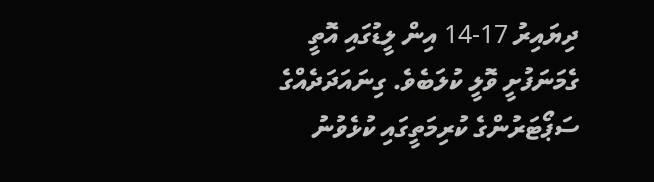ދިޔައިރު 17-14 އިން ލީޑުގައި އޮތީ ގެމަނަފުށީ ވޮލީ ކުލަބެވެ. ގިނައަދަދެއްގެ ސަޕޯޓަރުންގެ ކުރިމަތީގައި ކުޅެވުނު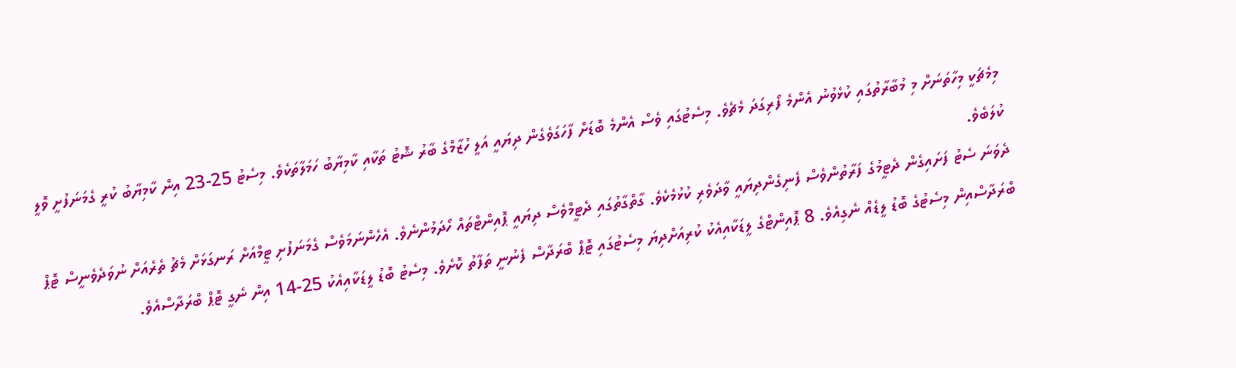މިމެޗަކީ މިހާތަނަށް މި މުބާރާތުގައި ކުޅެވުނު އެންމެ ފޯރިގަދަ މެޗެވެ. މިސެޓުގައި ވެސް އެންމެ ބޮޑަށް ފާހަގަވެގެން ދިޔައީ އަލީ ހުޒާމްގެ ބާރު ޝޮޓު ތަކާއި ކާމިޔާބު ހަމަލާތަކެވެ. މިސެޓު 25-23 އިން ކާމިޔާބު ކުރީ ގެމަނަފުށީ ވޮލީ ކުލަބެވެ.
ދެވަނަ ސެޓު ފަށައިގެން ދެޓީމުގެ ފަރާތުންވެސް ފެނިގެންދިޔައީ ވާދަވެރި ކުޅުމެކެވެ. ގާތްގާތުގައި ދެޓީމްވެސް ދިޔައީ ޕޮއިންޓްތައް ހޯދަމުންނެވެ. އެހެންނަމަވެސް ގެމަނަފުށި ޓީމްއަށް ރަނގަޅަށް މެޗު ތެރެއަށް ނުވަދެވެނީސް ޓޮޕް ބްރަދާސްއިން މިސެޓުގެ ބޮޑު ލީޑެއް ނެގިއެވެ. 8 ޕޮއިންޓްގެ ލީޑަކާއިއެކު ކުރިއަށްދިޔަ މިސެޓުގައި ޓޮޕް ބްރަދާސް ފެނުނީ ތަފާތު ކޮށެވެ. މިސެޓު ބޮޑު ލީޑަކާއިއެކު 25-14 އިން ނެގީ ޓޮޕް ބްރަދާސްއެވެ.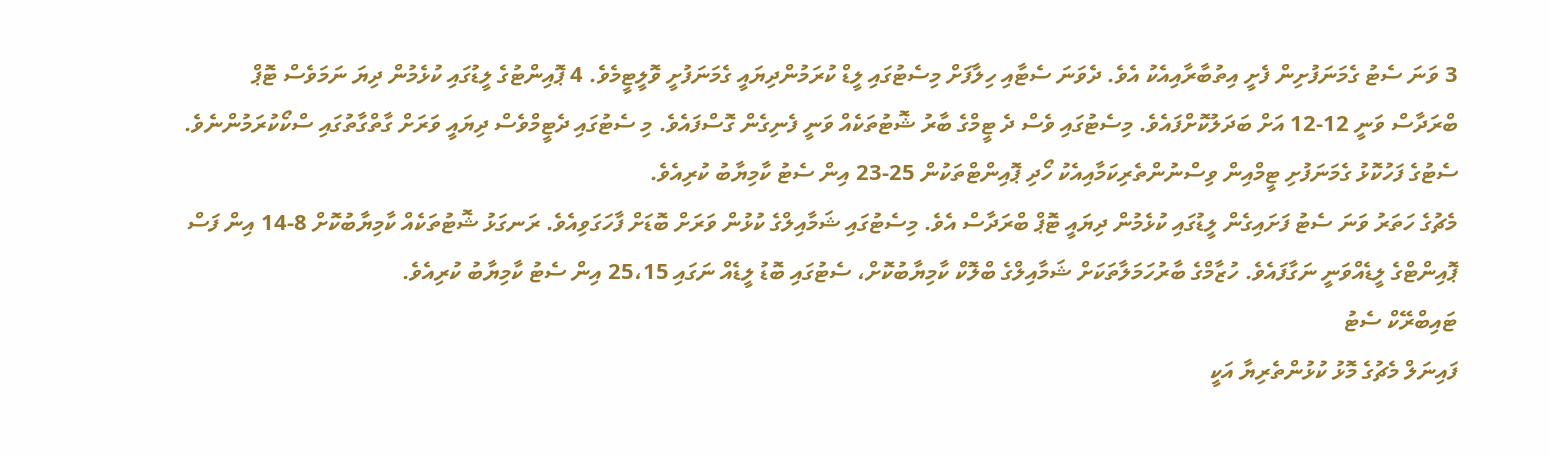3 ވަނަ ސެޓު ގެމަނަފުށިން ފެށީ އިތުބާރާއިއެކު އެވެ. ދެވަނަ ސެޓާއި ހިލާފަށް މިސެޓުގައި ލީޑް ކުރަމުންދިޔައީ ގެމަނަފުށީ ވޮލީޓީމެވެ. 4 ޕޮއިންޓުގެ ލީޑުގައި ކުޅެމުން ދިޔަ ނަމަވެސް ޓޮޕް ބްރަދާސް ވަނީ 12-12 އަށް ބަދަލުކޮށްފައެވެ. މިސެޓުގައި ވެސް ދެ ޓީމްގެ ބާރު ޝޮޓުތަކެއް ވަނީ ފެނިގެން ގޮސްފައެވެ. މި ސެޓުގައި ދެޓީމްވެސް ދިޔައީ ވަރަށް ގާތްގާތުގައި ސްކޯކުރަމުންނެވެ. ސެޓުގެ ފަހުކޮޅު ގެމަނަފުށި ޓީމްއިން ވިސްނުންތެރިކަމާއިއެކު ހޯދި ޕޮއިންޓްތަކުން 25-23 އިން ސެޓު ކާމިޔާބު ކުރިއެވެ.
މެޗުގެ ހަތަރު ވަނަ ސެޓު ފަށައިގެން ލީޑުގައި ކުޅެމުން ދިޔައީ ޓޮޕް ބްރަދާސް އެވެ. މިސެޓުގައި ޝަމާއިލްގެ ކުޅުން ވަރަށް ބޮޑަށް ފާހަގަވިއެވެ. ރަނގަޅު ޝޮޓުތަކެއް ކާމިޔާބުކޮށް 8-14 އިން ފަސް ޕޮއިންޓްގެ ލީޑެއްވަނީ ނަގާފައެވެ. ހުޒާމްގެ ބާރުހަމަލާތަކަށް ޝަމާއިލްގެ ބްލޮކް ކާމިޔާބުކޮށް، ސެޓުގައި ބޮޑު ލީޑެއް ނަގައި 25،15 އިން ސެޓު ކާމިޔާބު ކުރިއެވެ.
ޓައިބްރޭކް ސެޓު
ފައިނަލް މެޗުގެ މޮޅު ކުޅުންތެރިޔާ އަކީ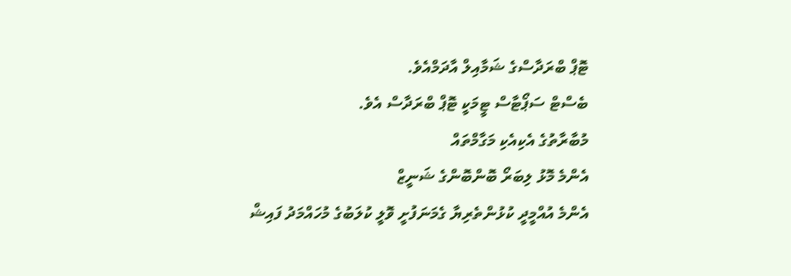ޓޮޕް ބްރަދާސްގެ ޝަމާއިލް އާދަމްއެވެ.
ބެސްޓް ސަޕޯޓާސް ޓީމަކީ ޓޮޕް ބްރަދާސް އެވެ.
މުބާރާތުގެ އެކިއެކި މަގާމްތައް
އެންމެ މޮޅު ލިބަރޯ ބޮންބޮންގެ ޝަނީޒް
އެންމެ އުއްމީދީ ކުޅުންތެރިޔާ ގެމަނަފުށީ ވޮލީ ކުލަބުގެ މުހައްމަދު ފައިޝް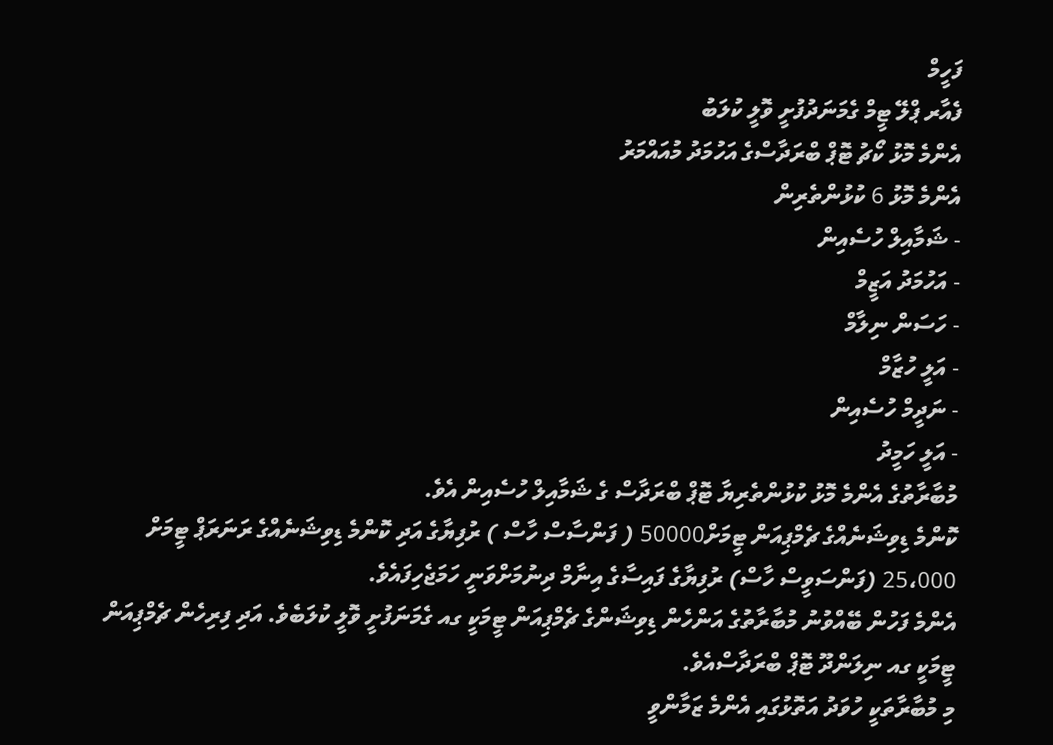ފަހީމް
ފެއާރ ޕްލޭ ޓީމް ގެމަނަދުފުށީ ވޮލީ ކުލަބު
އެންމެ މޮޅު ކޯޗު ޓޮޕް ބްރަދާސްގެ އަހުމަދު މުއައްމަރު
އެންމެ މޮޅު 6 ކުޅުންތެރިން
- ޝަމާއިލް ހުސެއިން
- އަހުމަދު އަޒީމް
- ހަސަން ނިލާމް
- އަލީ ހުޒާމް
- ނަދީމް ހުސެއިން
- އަލީ ހަމީދު
މުބާރާތުގެ އެންމެ މޮޅު ކުޅުންތެރިޔާ ޓޮޕް ބްރަދާސް ގެ ޝަމާއިލް ހުސެއިން އެވެ.
ކޮންމެ ޑިވިޝަނެއްގެ ޗެމްޕިއަން ޓީމަށް50000 ( ފަންސާސް ހާސް ) ރުފިޔާގެ އަދި ކޮންމެ ޑިވިޝަނެއްގެ ރަނަރަޕް ޓީމަށް 25،000 (ފަންސަވީސް ހާސް) ރުފިޔާގެ ފައިސާގެ އިނާމް ދިނުމަށްވަނީ ހަމަޖެހިފައެވެ.
އެންމެ ފަހުން ބޭއްވުނު މުބާރާތުގެ އަންހެން ޑިވިޝަންގެ ޗެމްޕިއަން ޓީމަކީ ގއ ގެމަނަފުށީ ވޮލީ ކުލަބެވެ. އަދި ފިރިހެން ޗެމްޕިއަން ޓީމަކީ ގއ ނިލަންދޫ ޓޮޕް ބްރަދާސްއެވެ.
މި މުބާރާތަކީ ހުވަދު އަތޮޅުގައި އެންމެ ޒަމާންވީ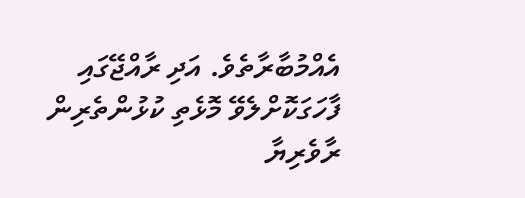އެއްމުބާރާތެވެ. އަދި ރާއްޖޭގައި ފާހަގަކޮށްލެވޭ މޮޅެތި ކުޅުންތެރިން ރާވެރިޔާ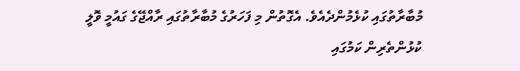މުބާރާތުގައި ކުޅެމުންދެއެވެ. އެގޮތުން މި ފަހަރުގެ މުބާރާތުގައި ރާއްޖޭގެ ގައުމީ ވޮލީ ކުޅުންތެރިން ކަމުގައި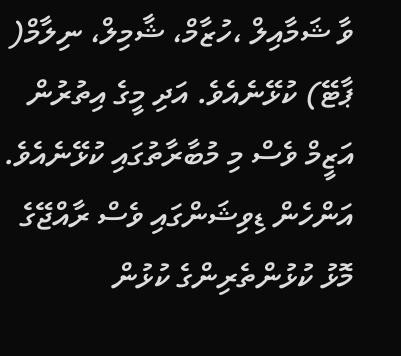ވާ ޝަމާއިލް ،ހުޒާމް، ޝާމިލް، ނިލާމް( ޕާޓޭ) ކުޅޭނެއެވެ. އަދި މީގެ އިތުރުން އަޒީމް ވެސް މި މުބާރާތުގައި ކުޅޭނެއެވެ.
އަންހެން ޑިވިޝަންގައި ވެސް ރާއްޖޭގެ މޮޅު ކުޅުންތެރިންގެ ކުޅުން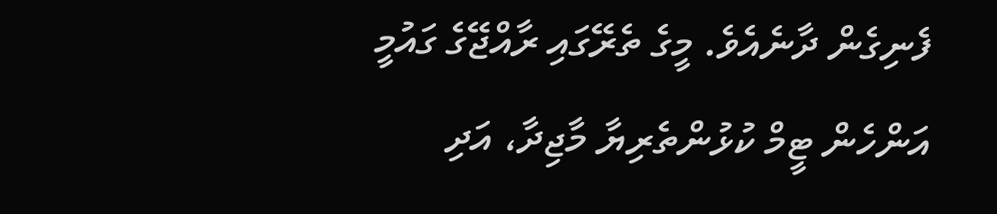ފެނިގެން ދާނެއެވެ. މީގެ ތެރޭގައި ރާއްޖޭގެ ގައުމީ އަންހެން ޓީމް ކުޅުންތެރިޔާ މާޖިދާ، އަދި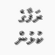ރަފާގެ ކުޅުން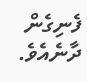ފެނިގެން ދާނެއެވެ.